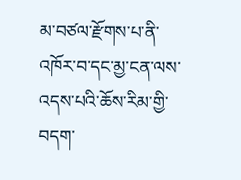མ་བཙལ་རྫོགས་པ་ནི་འཁོར་བ་དང་མྱ་ངན་ལས་འདས་པའི་ཆོས་རིམ་གྱི་བདག་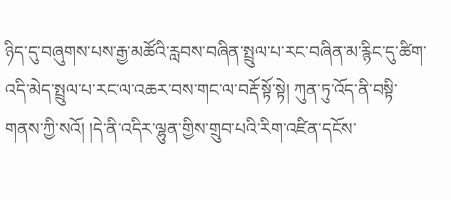ཉིད་དུ་བཞུགས་པས་རྒྱ་མཚོའི་རླབས་བཞིན་སྤྲུལ་པ་རང་བཞིན་མ་རྙིང་དུ་ཚིག་འདི་མེད་སྤྲུལ་པ་རང་ལ་འཆར་བས་གང་ལ་བརྡོ་སྟོ་སྟེ། ཀུན་ཏུ་འོད་ནི་བསྟི་གནས་ཀྱི་སའོ། །དེ་ནི་འདིར་ལྷུན་གྱིས་གྲུབ་པའི་རིག་འཛིན་དངོས་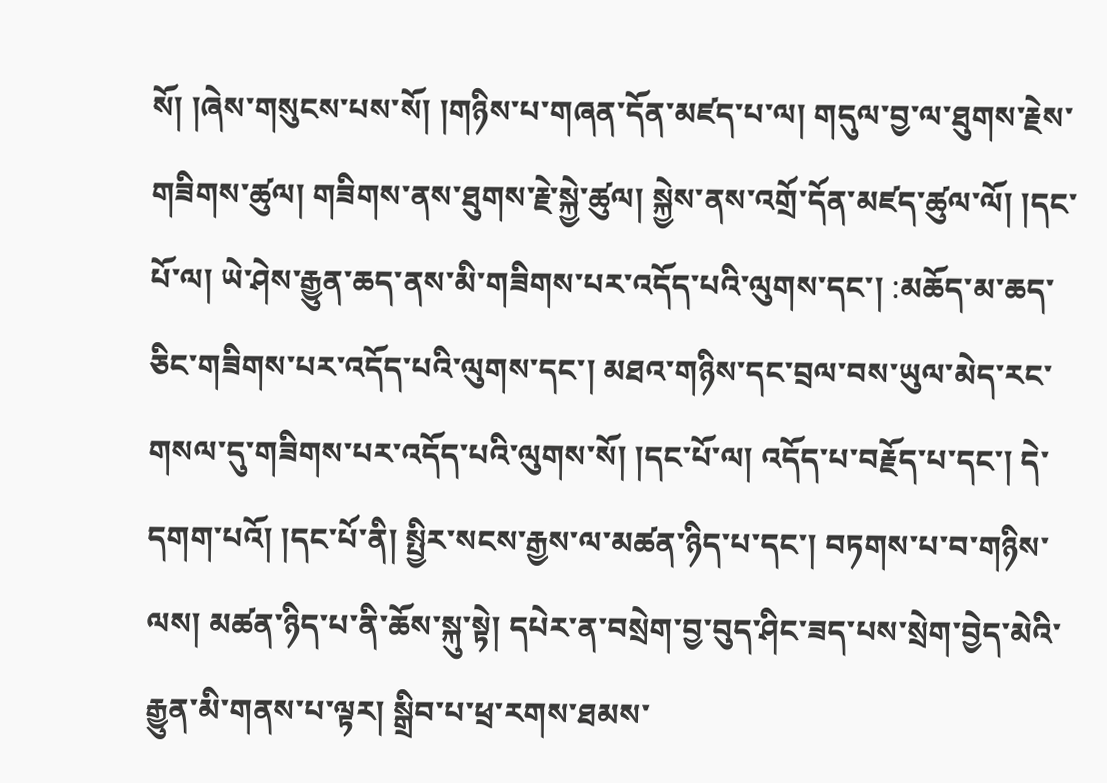སོ། །ཞེས་གསུངས་པས་སོ། །གཉིས་པ་གཞན་དོན་མཛད་པ་ལ། གདུལ་བྱ་ལ་ཐུགས་རྗེས་གཟིགས་ཚུལ། གཟིགས་ནས་ཐུགས་རྗེ་སྐྱེ་ཚུལ། སྐྱེས་ནས་འགྲོ་དོན་མཛད་ཚུལ་ལོ། །དང་པོ་ལ། ཡེ་ཤེས་རྒྱུན་ཆད་ནས་མི་གཟིགས་པར་འདོད་པའི་ལུགས་དང་། :མཆོད་མ་ཆད་ཅིང་གཟིགས་པར་འདོད་པའི་ལུགས་དང་། མཐའ་གཉིས་དང་བྲལ་བས་ཡུལ་མེད་རང་གསལ་དུ་གཟིགས་པར་འདོད་པའི་ལུགས་སོ། །དང་པོ་ལ། འདོད་པ་བརྗོད་པ་དང་། དེ་དགག་པའོ། །དང་པོ་ནི། སྤྱིར་སངས་རྒྱས་ལ་མཚན་ཉིད་པ་དང་། བཏགས་པ་བ་གཉིས་ལས། མཚན་ཉིད་པ་ནི་ཆོས་སྐུ་སྟེ། དཔེར་ན་བསྲེག་བྱ་བུད་ཤིང་ཟད་པས་སྲེག་བྱེད་མེའི་རྒྱུན་མི་གནས་པ་ལྟར། སྒྲིབ་པ་ཕྲ་རགས་ཐམས་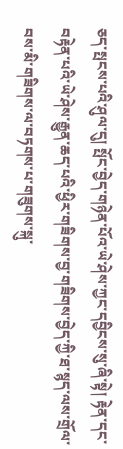ཅད་སྤངས་པའི་ཤུལ་དུ། སྤོང་བྱེད་གཉེན་པོའ་ཡེ་ཤེས་ཀྱང་དབྱིངས་སུ་ཞི་སྟེ། རྟེན་དང་བརྟེན་པའི་ཡེ་ཤེས་རྒྱུན་ཆད་པའི་ཕྱིར་གཟིགས་བྱ་གཟིགས་བྱེད་ཀྱི་ཐ་སྙད་ལས་གྲོལ་བས་མི་གཟིགས་ལ་བཏགས་པ་གཟུགས་སྐུ་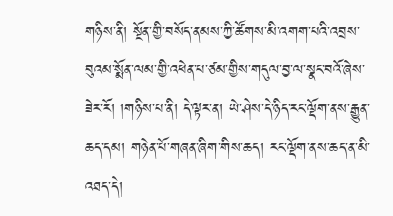གཉིས་ནི། སྔོན་གྱི་བསོད་ནམས་ཀྱི་ཚོགས་མི་འགག་པའི་འབྲས་བུའམ་སྨོན་ལམ་གྱི་འཕེན་པ་ཙམ་གྱིས་གདུལ་བྱ་ལ་སྣང་བའོ་ཞེས་ཟེར་རོ། །གཉིས་པ་ནི། དེ་ལྟར་ན། ཡེ་ཤེས་དེ་ཉིད་རང་ལྡོག་ནས་རྒྱུན་ཆད་དམ། གཉེན་པོ་གཞན་ཞིག་གིས་ཆད། རང་ལྡོག་ནས་ཆད་ན་མི་འཐད་དེ།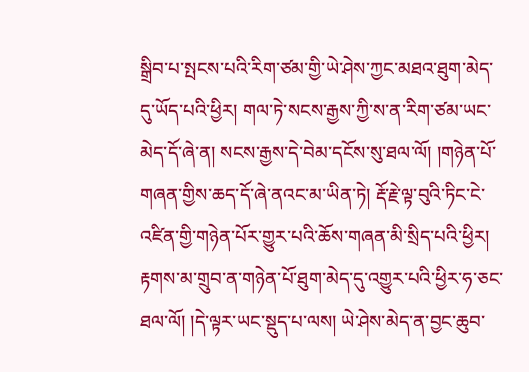སྒྲིབ་པ་སྤངས་པའི་རིག་ཙམ་གྱི་ཡེ་ཤེས་ཀྱང་མཐའ་ཐུག་མེད་དུ་ཡོད་པའི་ཕྱིར། གལ་ཏེ་སངས་རྒྱས་ཀྱི་ས་ན་རིག་ཙམ་ཡང་མེད་དོ་ཞེ་ན། སངས་རྒྱས་དེ་བེམ་དངོས་སུ་ཐལ་ལོ། །གཉེན་པོ་གཞན་གྱིས་ཆད་དོ་ཞེ་ནའང་མ་ཡིན་ཏེ། རྡོ་རྗེ་ལྟ་བུའི་ཏིང་ངེ་འཛིན་གྱི་གཉེན་པོར་གྱུར་པའི་ཆོས་གཞན་མི་སྲིད་པའི་ཕྱིར། རྟགས་མ་གྲུབ་ན་གཉེན་པོ་ཐུག་མེད་དུ་འགྱུར་པའི་ཕྱིར་ཧ་ཅང་ཐལ་ལོ། །དེ་ལྟར་ཡང་སྡུད་པ་ལས། ཡེ་ཤེས་མེད་ན་བྱང་ཆུབ་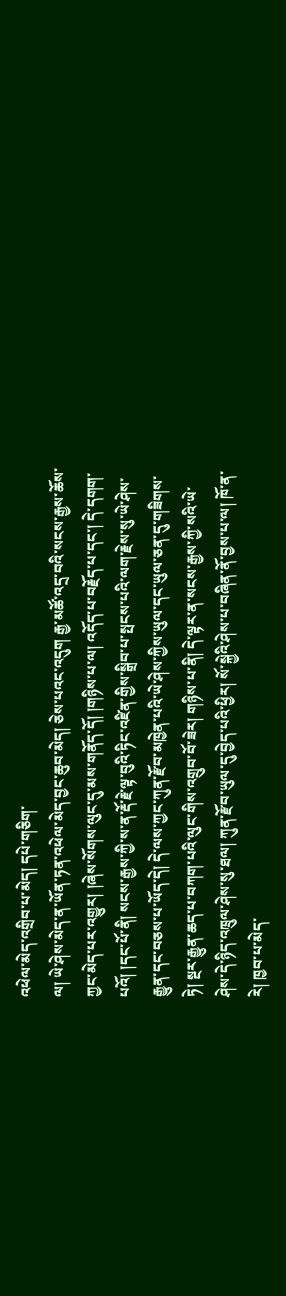འཕེལ་མེད་འགྲིབ་པ་མེད། དཔེ་གཅིག་
ལ། ཡེ་ཤེས་མེད་ན་ཡོན་ཏན་འཕེལ་མེད་བྱང་ཆུབ་མེད། ཅེས་པའང་འདུག རྒྱ་མཚོ་འདྲ་བའི་སངས་རྒྱས་ཆོས་ཀྱང་མེད་པར་འགྱུར། །ཞེས་སོགས་ལུང་དུ་མས་གནོད་དོ། །གཉིས་པ་ལ། འདོད་པ་བརྗོད་པ་དང་། དེ་དགག་པའོ། །དང་པོ་ནི། སངས་རྒྱས་ཀྱི་ས་ན་རྡོ་རྗེ་ལྟ་བུའི་ཏིང་འཛིན་གྱིས་སྒྲིབ་པ་སྤངས་པའི་ལག་རྗེས་སུ་ཡེ་ཤེས་རྒྱུན་དང་བཅས་པ་ཡོད་དེ། དེ་ལས་ཀྱང་ཀུན་རྫོབ་མཁྱེན་པའི་ཡེ་ཤེས་ཀྱིས་ཡུལ་དང་ཡུལ་ཅན་དུ་གཟིགས་ཏེ། སྔར་རྒྱུན་ཆད་པ་བཀག་པའི་ལུང་གིས་འགྲུབ་བོ་ཟེར། གཉིས་པ་ནི། དེ་ལྟར་ན་སངས་རྒྱས་ཀྱི་སའི་ཡེ་ཤེས་དེ་ཉིད་འཁྲུལ་ཤེས་སུ་ཐལ། ཀུན་རྫོབ་ཡུལ་དུ་བྱེད་པའི་ཕྱིར། སོ་སྐྱེའི་ཤེས་པ་བཞིན་ནོ་བྱས་པ་ལ། ཁོ་ན་རེ། ཁྱབ་པ་མེད་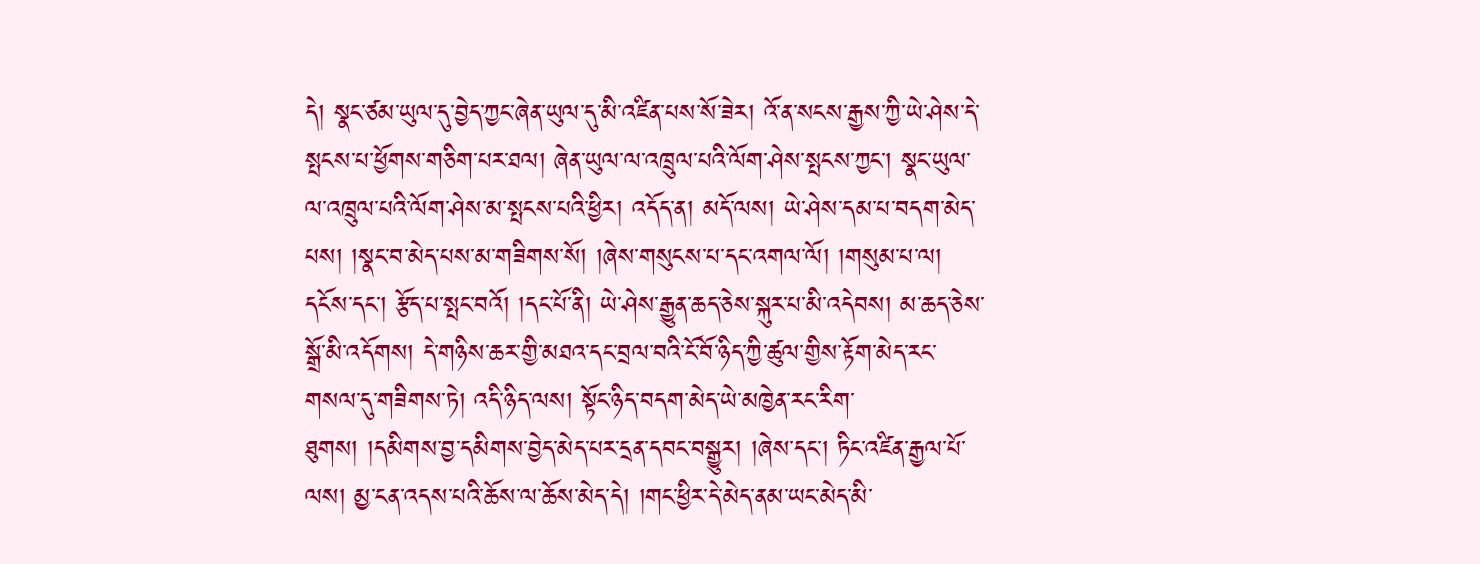དེ། སྣང་ཙམ་ཡུལ་དུ་བྱེད་ཀྱང་ཞེན་ཡུལ་དུ་མི་འཛིན་པས་སོ་ཟེར། འོ་ན་སངས་རྒྱས་ཀྱི་ཡེ་ཤེས་དེ་སྤངས་པ་ཕྱོགས་གཅིག་པར་ཐལ། ཞེན་ཡུལ་ལ་འཁྲུལ་པའི་ལོག་ཤེས་སྤངས་ཀྱང་། སྣང་ཡུལ་ལ་འཁྲུལ་པའི་ལོག་ཤེས་མ་སྤངས་པའི་ཕྱིར། འདོད་ན། མདོ་ལས། ཡེ་ཤེས་དམ་པ་བདག་མེད་པས། །སྣང་བ་མེད་པས་མ་གཟིགས་སོ། །ཞེས་གསུངས་པ་དང་འགལ་ལོ། །གསུམ་པ་ལ། དངོས་དང་། རྩོད་པ་སྤང་བའོ། །དང་པོ་ནི། ཡེ་ཤེས་རྒྱུན་ཆད་ཅེས་སྐུར་པ་མི་འདེབས། མ་ཆད་ཅེས་སྒྲོ་མི་འདོགས། དེ་གཉིས་ཆར་གྱི་མཐའ་དང་བྲལ་བའི་ངོ་བོ་ཉིད་ཀྱི་ཚུལ་གྱིས་རྟོག་མེད་རང་གསལ་དུ་གཟིགས་ཏེ། འདི་ཉིད་ལས། སྟོང་ཉིད་བདག་མེད་ཡེ་མཁྱེན་རང་རིག་ཐུགས། །དམིགས་བྱ་དམིགས་བྱེད་མེད་པར་དྲན་དབང་བསྒྱུར། །ཞེས་དང་། ཏིང་འཛིན་རྒྱལ་པོ་ལས། མྱ་ངན་འདས་པའི་ཆོས་ལ་ཆོས་མེད་དེ། །གང་ཕྱིར་དེ་མེད་ནམ་ཡང་མེད་མི་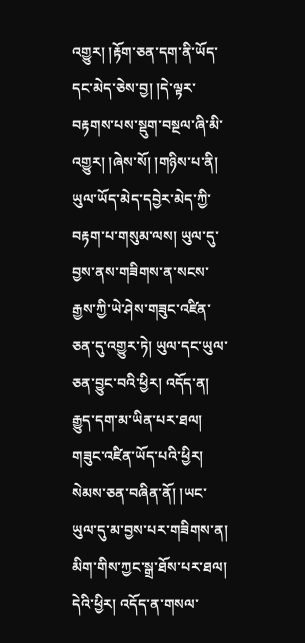འགྱུར། །རྟོག་ཅན་དག་ནི་ཡོད་དང་མེད་ཅེས་བྱ། །དེ་ལྟར་བརྟགས་པས་སྡུག་བསྔལ་ཞི་མི་འགྱུར། །ཞེས་སོ། །གཉིས་པ་ནི། ཡུལ་ཡོད་མེད་དབྱེར་མེད་ཀྱི་བརྟག་པ་གསུམ་ལས། ཡུལ་དུ་བྱས་ནས་གཟིགས་ན་སངས་རྒྱས་ཀྱི་ཡེ་ཤེས་གཟུང་འཛིན་ཅན་དུ་འགྱུར་ཏེ། ཡུལ་དང་ཡུལ་ཅན་བྱུང་བའི་ཕྱིར། འདོད་ན། རྒྱུད་དག་མ་ཡིན་པར་ཐལ། གཟུང་འཛིན་ཡོད་པའི་ཕྱིར། སེམས་ཅན་བཞིན་ནོ། །ཡང་ཡུལ་དུ་མ་བྱས་པར་གཟིགས་ན། མིག་གིས་ཀྱང་སྒྲ་ཐོས་པར་ཐལ། དེའི་ཕྱིར། འདོད་ན་གསལ་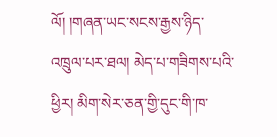ལོ། །གཞན་ཡང་སངས་རྒྱས་ཉིད་འཁྲུལ་པར་ཐལ། མེད་པ་གཟིགས་པའི་ཕྱིར། མིག་སེར་ཅན་གྱི་དུང་གི་ཁ་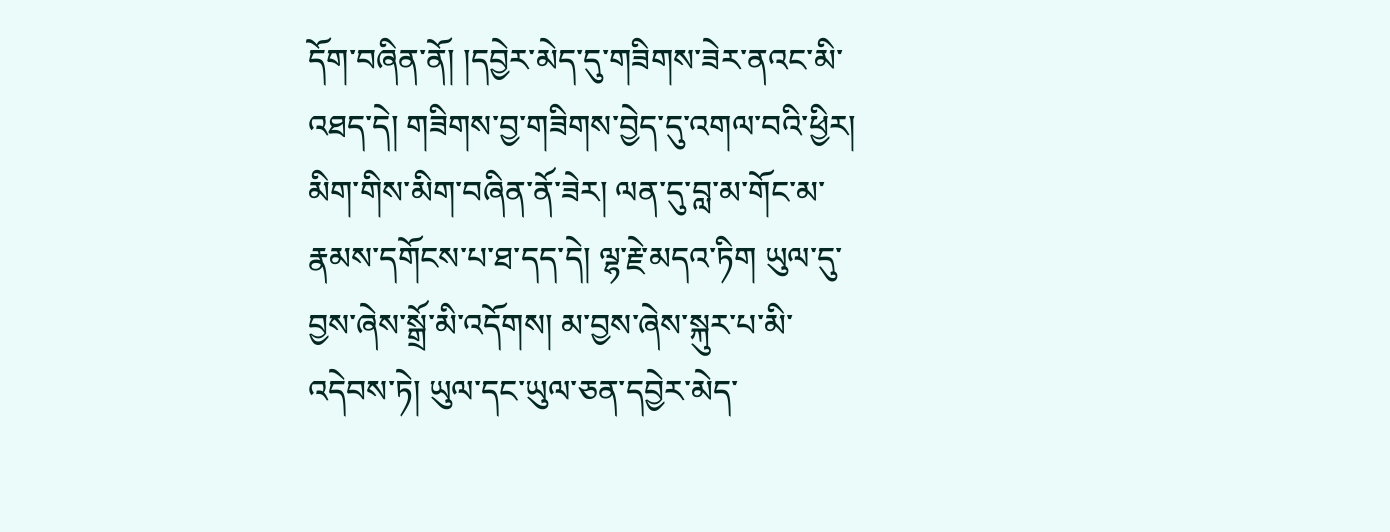དོག་བཞིན་ནོ། །དབྱེར་མེད་དུ་གཟིགས་ཟེར་ནའང་མི་འཐད་དེ། གཟིགས་བྱ་གཟིགས་བྱེད་དུ་འགལ་བའི་ཕྱིར། མིག་གིས་མིག་བཞིན་ནོ་ཟེར། ལན་དུ་བླ་མ་གོང་མ་རྣམས་དགོངས་པ་ཐ་དད་དེ། ལྷ་རྗེ་མདའ་ཏིག ཡུལ་དུ་བྱས་ཞེས་སྒྲོ་མི་འདོགས། མ་བྱས་ཞེས་སྐུར་པ་མི་འདེབས་ཏེ། ཡུལ་དང་ཡུལ་ཅན་དབྱེར་མེད་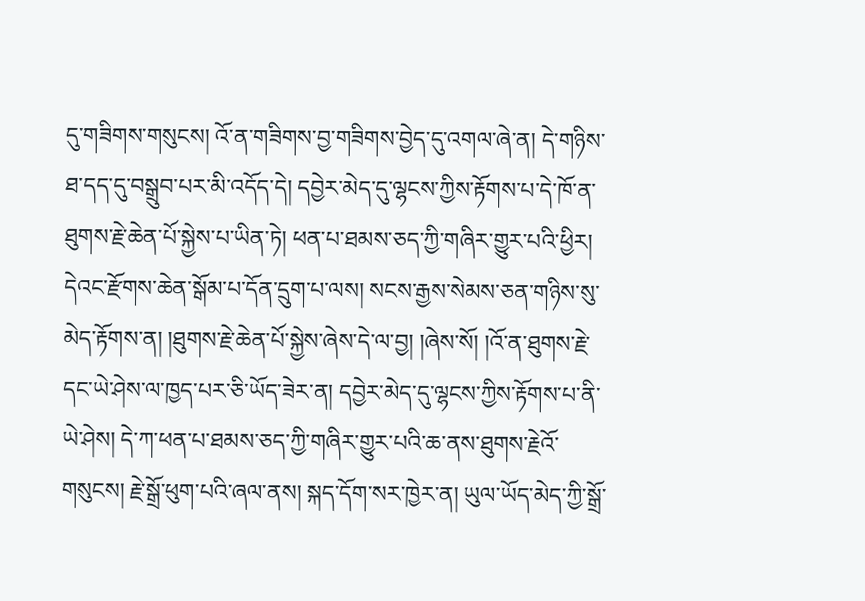དུ་གཟིགས་གསུངས། འོ་ན་གཟིགས་བྱ་གཟིགས་བྱེད་དུ་འགལ་ཞེ་ན། དེ་གཉིས་ཐ་དད་དུ་བསྒྲུབ་པར་མི་འདོད་དེ། དབྱེར་མེད་དུ་ལྷངས་ཀྱིས་རྟོགས་པ་དེ་ཁོ་ན་ཐུགས་རྗེ་ཆེན་པོ་སྐྱེས་པ་ཡིན་ཏེ། ཕན་པ་ཐམས་ཅད་ཀྱི་གཞིར་གྱུར་པའི་ཕྱིར། དེའང་རྫོགས་ཆེན་སྒོམ་པ་དོན་དྲུག་པ་ལས། སངས་རྒྱས་སེམས་ཅན་གཉིས་སུ་མེད་རྟོགས་ན། །ཐུགས་རྗེ་ཆེན་པོ་སྐྱེས་ཞེས་དེ་ལ་བྱ། །ཞེས་སོ། །འོ་ན་ཐུགས་རྗེ་དང་ཡེ་ཤེས་ལ་ཁྱད་པར་ཅི་ཡོད་ཟེར་ན། དབྱེར་མེད་དུ་ལྷངས་ཀྱིས་རྟོགས་པ་ནི་ཡེ་ཤེས། དེ་ཀ་ཕན་པ་ཐམས་ཅད་ཀྱི་གཞིར་གྱུར་པའི་ཆ་ནས་ཐུགས་རྗེའོ་གསུངས། རྗེ་སྒྲོ་ཕུག་པའི་ཞལ་ནས། སྐད་དོག་སར་ཁྱེར་ན། ཡུལ་ཡོད་མེད་ཀྱི་སྒྲོ་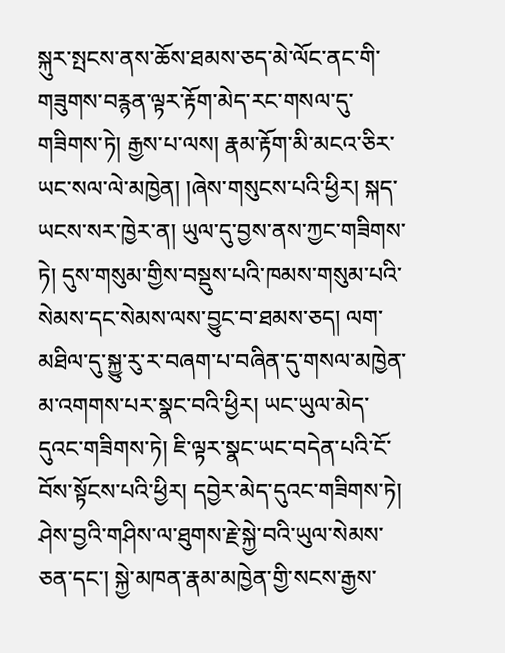སྐུར་སྤངས་ནས་ཆོས་ཐམས་ཅད་མེ་ལོང་ནང་གི་གཟུགས་བརྙན་ལྟར་རྟོག་མེད་རང་གསལ་དུ་གཟིགས་ཏེ། རྒྱས་པ་ལས། རྣམ་རྟོག་མི་མངའ་ཅིར་ཡང་སལ་ལེ་མཁྱེན། །ཞེས་གསུངས་པའི་ཕྱིར། སྐད་ཡངས་སར་ཁྱེར་ན། ཡུལ་དུ་བྱས་ནས་ཀྱང་གཟིགས་ཏེ། དུས་གསུམ་གྱིས་བསྡུས་པའི་ཁམས་གསུམ་པའི་སེམས་དང་སེམས་ལས་བྱུང་བ་ཐམས་ཅད། ལག་མཐིལ་དུ་སྐྱུ་རུ་ར་བཞག་པ་བཞིན་དུ་གསལ་མཁྱེན་མ་འགགས་པར་སྣང་བའི་ཕྱིར། ཡང་ཡུལ་མེད་དུའང་གཟིགས་ཏེ། ཇི་ལྟར་སྣང་ཡང་བདེན་པའི་ངོ་བོས་སྟོངས་པའི་ཕྱིར། དབྱེར་མེད་དུའང་གཟིགས་ཏེ། ཤེས་བྱའི་གཤིས་ལ་ཐུགས་རྗེ་སྐྱེ་བའི་ཡུལ་སེམས་ཅན་དང་། སྐྱེ་མཁན་རྣམ་མཁྱེན་གྱི་སངས་རྒྱས་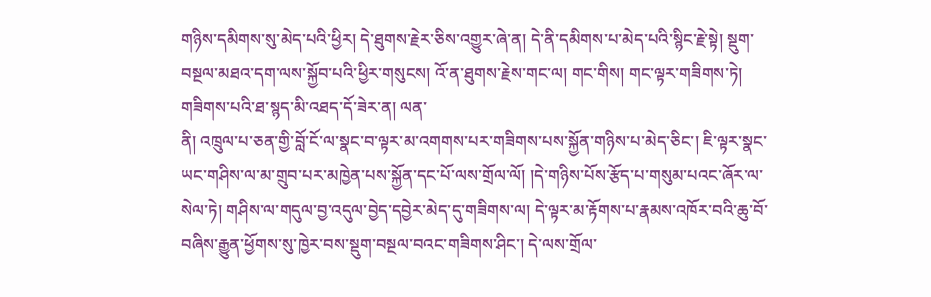གཉིས་དམིགས་སུ་མེད་པའི་ཕྱིར། དེ་ཐུགས་རྗེར་ཅིས་འགྱུར་ཞེ་ན། དེ་ནི་དམིགས་པ་མེད་པའི་སྙིང་རྗེ་སྟེ། སྡུག་བསྔལ་མཐའ་དག་ལས་སྐྱོབ་པའི་ཕྱིར་གསུངས། འོ་ན་ཐུགས་རྗེས་གང་ལ། གང་གིས། གང་ལྟར་གཟིགས་ཏེ། གཟིགས་པའི་ཐ་སྙད་མི་འཐད་དོ་ཟེར་ན། ལན་
ནི། འཁྲུལ་པ་ཅན་གྱི་བློ་ངོ་ལ་སྣང་བ་ལྟར་མ་འགགས་པར་གཟིགས་པས་སྐྱོན་གཉིས་པ་མེད་ཅིང་། ཇི་ལྟར་སྣང་ཡང་གཤིས་ལ་མ་གྲུབ་པར་མཁྱེན་པས་སྐྱོན་དང་པོ་ལས་གྲོལ་ལོ། །དེ་གཉིས་པོས་རྩོད་པ་གསུམ་པའང་ཞོར་ལ་སེལ་ཏེ། གཤིས་ལ་གདུལ་བྱ་འདུལ་བྱེད་དབྱེར་མེད་དུ་གཟིགས་ལ། དེ་ལྟར་མ་རྟོགས་པ་རྣམས་འཁོར་བའི་ཆུ་བོ་བཞིས་རྒྱུན་ཕྱོགས་སུ་ཁྱེར་བས་སྡུག་བསྔལ་བའང་གཟིགས་ཤིང་། དེ་ལས་གྲོལ་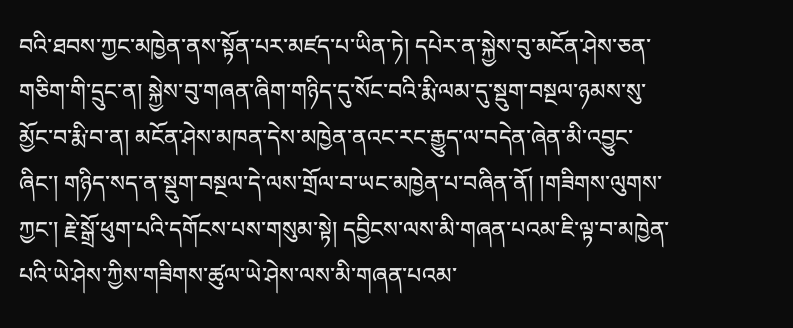བའི་ཐབས་ཀྱང་མཁྱེན་ནས་སྟོན་པར་མཛད་པ་ཡིན་ཏེ། དཔེར་ན་སྐྱེས་བུ་མངོན་ཤེས་ཅན་གཅིག་གི་དྲུང་ན། སྐྱེས་བུ་གཞན་ཞིག་གཉིད་དུ་སོང་བའི་རྨི་ལམ་དུ་སྡུག་བསྔལ་ཉམས་སུ་མྱོང་བ་རྨི་བ་ན། མངོན་ཤེས་མཁན་དེས་མཁྱེན་ནའང་རང་རྒྱུད་ལ་བདེན་ཞེན་མི་འབྱུང་ཞིང་། གཉིད་སད་ན་སྡུག་བསྔལ་དེ་ལས་གྲོལ་བ་ཡང་མཁྱེན་པ་བཞིན་ནོ། །གཟིགས་ལུགས་ཀྱང་། རྗེ་སྒྲོ་ཕུག་པའི་དགོངས་པས་གསུམ་སྟེ། དབྱིངས་ལས་མི་གཞན་པའམ་ཇི་ལྟ་བ་མཁྱེན་པའི་ཡེ་ཤེས་ཀྱིས་གཟིགས་ཚུལ་ཡེ་ཤེས་ལས་མི་གཞན་པའམ་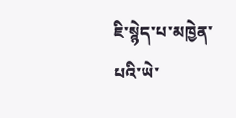ཇི་སྙེད་པ་མཁྱེན་པའི་ཡེ་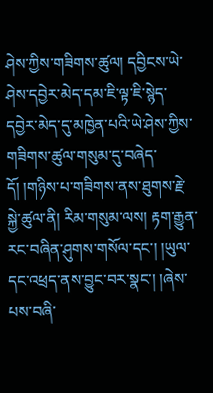ཤེས་ཀྱིས་གཟིགས་ཚུལ། དབྱིངས་ཡེ་ཤེས་དབྱེར་མེད་དམ་ཇི་ལྟ་ཇི་སྙེད་དབྱེར་མེད་དུ་མཁྱེན་པའི་ཡེ་ཤེས་ཀྱིས་གཟིགས་ཚུལ་གསུམ་དུ་བཞེད་དོ། །གཉིས་པ་གཟིགས་ནས་ཐུགས་རྗེ་སྐྱེ་ཚུལ་ནི། རིམ་གསུམ་ལས། རྟག་རྒྱུན་རང་བཞིན་ཤུགས་གསོལ་དང་། །ཡུལ་དང་འཕྲད་ནས་བྱུང་བར་སྣང་། །ཞེས་པས་བཞི་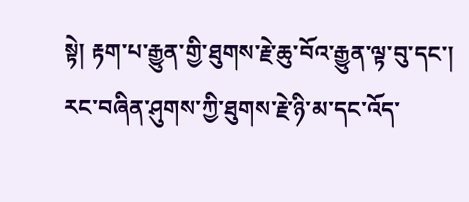སྟེ། རྟག་པ་རྒྱུན་གྱི་ཐུགས་རྗེ་ཆུ་བོའ་རྒྱུན་ལྟ་བུ་དང་། རང་བཞིན་ཤུགས་ཀྱི་ཐུགས་རྗེ་ཉི་མ་དང་འོད་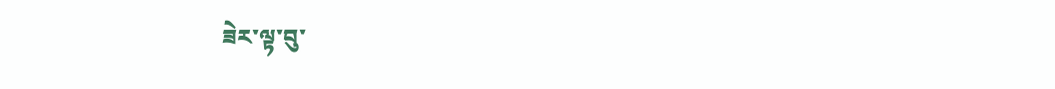ཟེར་ལྟ་བུ་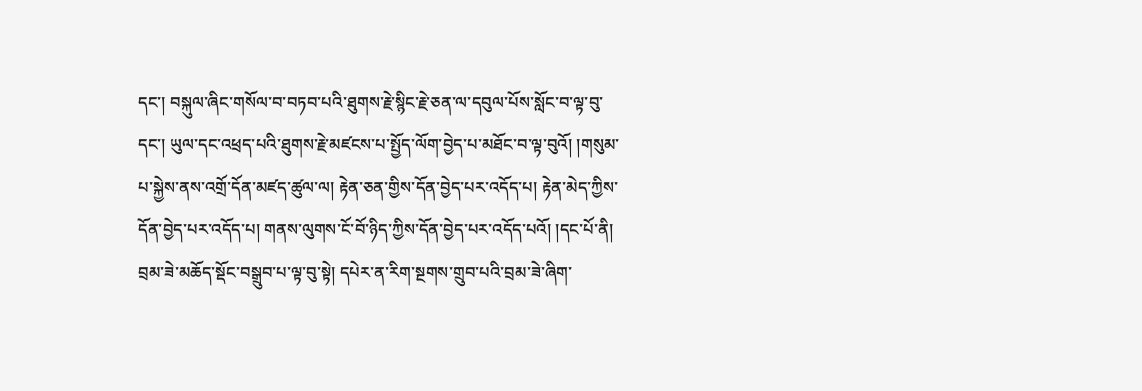དང་། བསྐུལ་ཞིང་གསོལ་བ་བཏབ་པའི་ཐུགས་རྗེ་སྙིང་རྗེ་ཅན་ལ་དབུལ་པོས་སློང་བ་ལྟ་བུ་དང་། ཡུལ་དང་འཕྲད་པའི་ཐུགས་རྗེ་མཛངས་པ་སྤྱོད་ལོག་བྱེད་པ་མཐོང་བ་ལྟ་བུའོ། །གསུམ་པ་སྐྱེས་ནས་འགྲོ་དོན་མཛད་ཚུལ་ལ། རྟེན་ཅན་གྱིས་དོན་བྱེད་པར་འདོད་པ། རྟེན་མེད་ཀྱིས་དོན་བྱེད་པར་འདོད་པ། གནས་ལུགས་ངོ་བོ་ཉིད་ཀྱིས་དོན་བྱེད་པར་འདོད་པའོ། །དང་པོ་ནི། བྲམ་ཟེ་མཆོད་སྡོང་བསྒྲུབ་པ་ལྟ་བུ་སྟེ། དཔེར་ན་རིག་སྔགས་གྲུབ་པའི་བྲམ་ཟེ་ཞིག་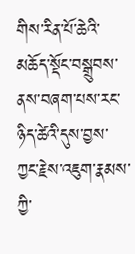གིས་རིན་པོ་ཆེའི་མཆོད་སྡོང་བསྒྲུབས་ནས་བཞག་པས་རང་ཉིད་ཚེའི་དུས་བྱས་
ཀྱང་རྗེས་འཇུག་རྣམས་ཀྱི་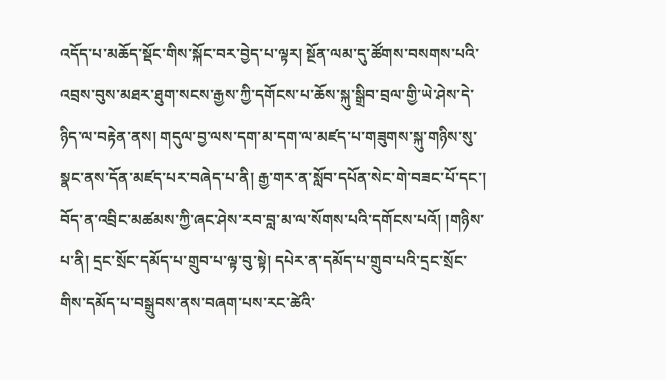འདོད་པ་མཆོད་སྡོང་གིས་སྐོང་བར་བྱེད་པ་ལྟར། སྔོན་ལམ་དུ་ཚོགས་བསགས་པའི་འབྲས་བུས་མཐར་ཐུག་སངས་རྒྱས་ཀྱི་དགོངས་པ་ཆོས་སྐུ་སྒྲིབ་བྲལ་གྱི་ཡེ་ཤེས་དེ་ཉིད་ལ་བརྟེན་ནས། གདུལ་བྱ་ལས་དག་མ་དག་ལ་མཛད་པ་གཟུགས་སྐུ་གཉིས་སུ་སྣང་ནས་དོན་མཛད་པར་བཞེད་པ་ནི། རྒྱ་གར་ན་སློབ་དཔོན་སེང་གེ་བཟང་པོ་དང་། བོད་ན་འབྲིང་མཚམས་ཀྱི་ཞང་ཤེས་རབ་བླ་མ་ལ་སོགས་པའི་དགོངས་པའོ། །གཉིས་པ་ནི། དྲང་སྲོང་དམོད་པ་གྲུབ་པ་ལྟ་བུ་སྟེ། དཔེར་ན་དམོད་པ་གྲུབ་པའི་དྲང་སྲོང་གིས་དམོད་པ་བསྒྲུབས་ནས་བཞག་པས་རང་ཚེའི་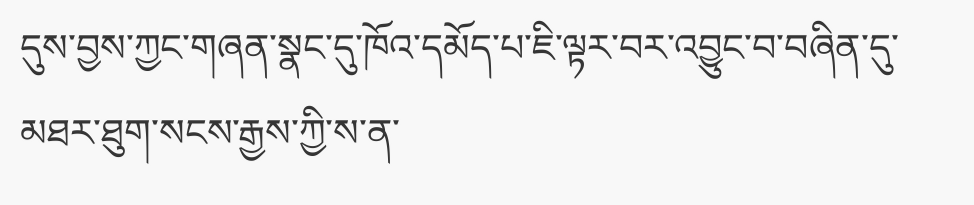དུས་བྱས་ཀྱང་གཞན་སྣང་དུ་ཁོའ་དམོད་པ་ཇི་ལྟར་བར་འབྱུང་བ་བཞིན་དུ་མཐར་ཐུག་སངས་རྒྱས་ཀྱི་ས་ན་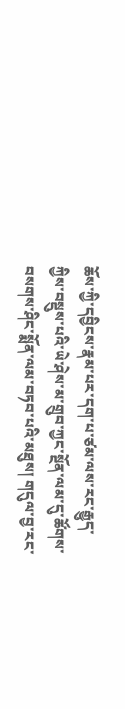ཆོས་ཀྱི་དབྱིངས་རྣམ་པར་དག་པ་ཙམ་ལས་རང་རྒྱུད་ཀྱིས་བསྡུས་པའི་ཡེ་ཤེས་མ་གྲུབ་ཀྱང་སྔོན་ལམ་དུ་ཚོགས་བསགས་ཤིང་སྨོན་ལམ་བཏབ་པའི་མཐུས། གདུལ་བྱ་རང་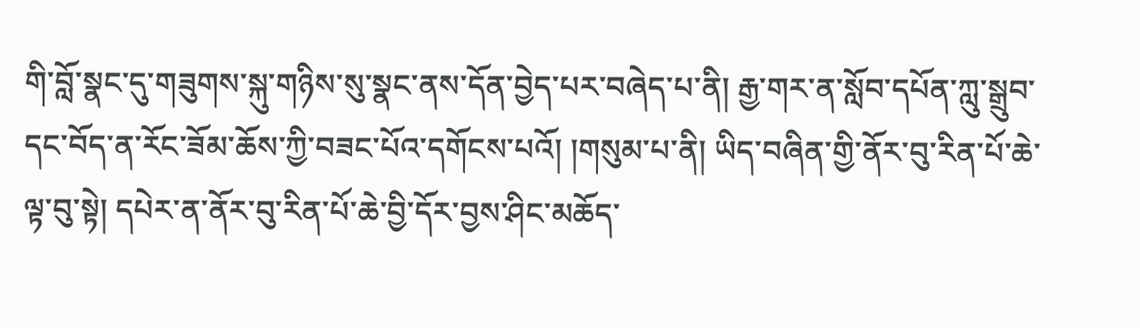གི་བློ་སྣང་དུ་གཟུགས་སྐུ་གཉིས་སུ་སྣང་ནས་དོན་བྱེད་པར་བཞེད་པ་ནི། རྒྱ་གར་ན་སློབ་དཔོན་ཀླུ་སྒྲུབ་དང་བོད་ན་རོང་ཟོམ་ཆོས་ཀྱི་བཟང་པོའ་དགོངས་པའོ། །གསུམ་པ་ནི། ཡིད་བཞིན་གྱི་ནོར་བུ་རིན་པོ་ཆེ་ལྟ་བུ་སྟེ། དཔེར་ན་ནོར་བུ་རིན་པོ་ཆེ་བྱི་དོར་བྱས་ཤིང་མཆོད་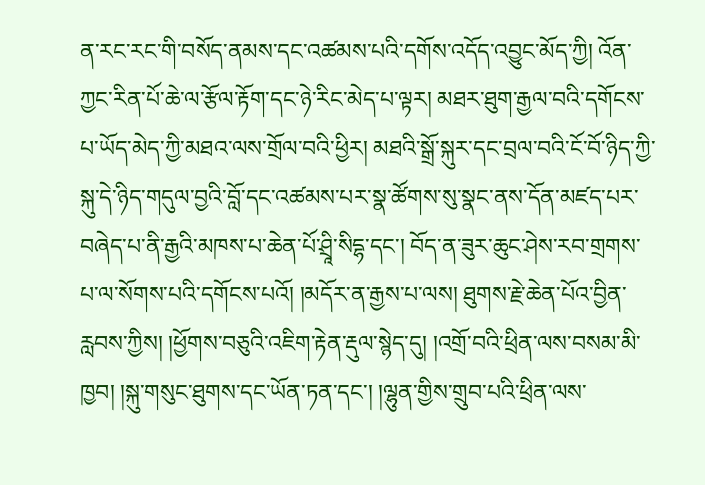ན་རང་རང་གི་བསོད་ནམས་དང་འཚམས་པའི་དགོས་འདོད་འབྱུང་མོད་ཀྱི། འོན་ཀྱང་རིན་པོ་ཆེ་ལ་རྩོལ་རྟོག་དང་ཉེ་རིང་མེད་པ་ལྟར། མཐར་ཐུག་རྒྱལ་བའི་དགོངས་པ་ཡོད་མེད་ཀྱི་མཐའ་ལས་གྲོལ་བའི་ཕྱིར། མཐའི་སྒྲོ་སྐུར་དང་བྲལ་བའི་ངོ་བོ་ཉིད་ཀྱི་སྐུ་དེ་ཉིད་གདུལ་བྱའི་བློ་དང་འཚམས་པར་སྣ་ཚོགས་སུ་སྣང་ནས་དོན་མཛད་པར་བཞེད་པ་ནི་རྒྱའི་མཁས་པ་ཆེན་པོ་ཤྲཱི་སིདྷ་དང་། བོད་ན་ཟུར་ཆུང་ཤེས་རབ་གྲགས་པ་ལ་སོགས་པའི་དགོངས་པའོ། །མདོར་ན་རྒྱས་པ་ལས། ཐུགས་རྗེ་ཆེན་པོའ་བྱིན་རླབས་ཀྱིས། །ཕྱོགས་བཅུའི་འཇིག་རྟེན་རྡུལ་སྙེད་དུ། །འགྲོ་བའི་ཕྲིན་ལས་བསམ་མི་ཁྱབ། །སྐུ་གསུང་ཐུགས་དང་ཡོན་ཏན་དང་། །ལྷུན་གྱིས་གྲུབ་པའི་ཕྲིན་ལས་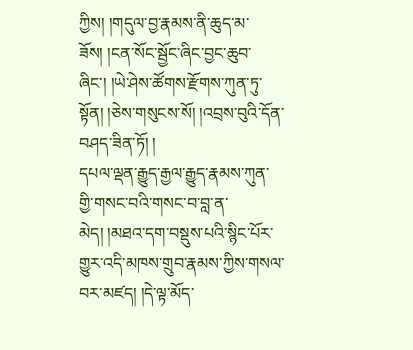ཀྱིས། །གདུལ་བྱ་རྣམས་ནི་ཆུད་མ་ཟོས། །ངན་སོང་སྦྱོང་ཞིང་བྱང་ཆུབ་ཞིང་། །ཡེ་ཤེས་ཚོགས་རྫོགས་ཀུན་ཏུ་སྟོན། །ཅེས་གསུངས་སོ། །འབྲས་བུའི་དོན་བཤད་ཟིན་ཏོ། །
དཔལ་ལྡན་རྒྱུད་རྒྱལ་རྒྱུད་རྣམས་ཀུན་གྱི་གསང་བའི་གསང་བ་བླ་ན་མེད། །མཐའ་དག་བསྡུས་པའི་སྙིང་པོར་གྱུར་འདི་མཁས་གྲུབ་རྣམས་ཀྱིས་གསལ་བར་མཛད། །དེ་ལྟ་མོད་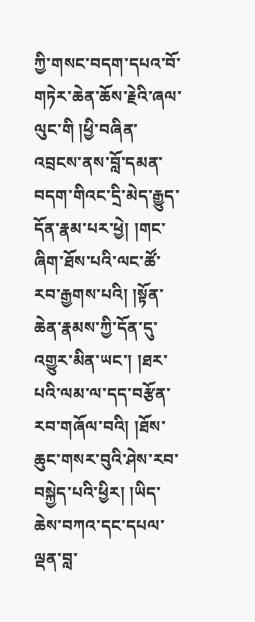ཀྱི་གསང་བདག་དཔའ་བོ་གཏེར་ཆེན་ཆོས་རྗེའི་ཞལ་ལུང་གི །ཕྱི་བཞིན་འབྲངས་ནས་བློ་དམན་བདག་གིའང་དྲི་མེད་རྒྱུད་དོན་རྣམ་པར་ཕྱེ། །གང་ཞིག་ཐོས་པའི་ལང་ཚོ་རབ་རྒྱགས་པའི། །སྟོན་ཆེན་རྣམས་ཀྱི་དོན་དུ་འགྱུར་མིན་ཡང་། །ཐར་པའི་ལམ་ལ་དད་བརྩོན་རབ་གཞོལ་བའི། །ཐོས་ཆུང་གསར་བུའི་ཤེས་རབ་བསྐྱེད་པའི་ཕྱིར། །ཡིད་ཆེས་བཀའ་དང་དཔལ་ལྡན་བླ་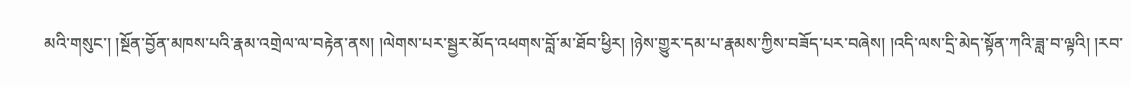མའི་གསུང་། །སྔོན་བྱོན་མཁས་པའི་རྣམ་འགྲེལ་ལ་བརྟེན་ནས། །ལེགས་པར་སྦྱར་མོད་འཕགས་བློ་མ་ཐོབ་ཕྱིར། །ཉེས་གྱུར་དམ་པ་རྣམས་ཀྱིས་བཟོད་པར་བཞེས། །འདི་ལས་དྲི་མེད་སྟོན་ཀའི་ཟླ་བ་ལྟའི། །རབ་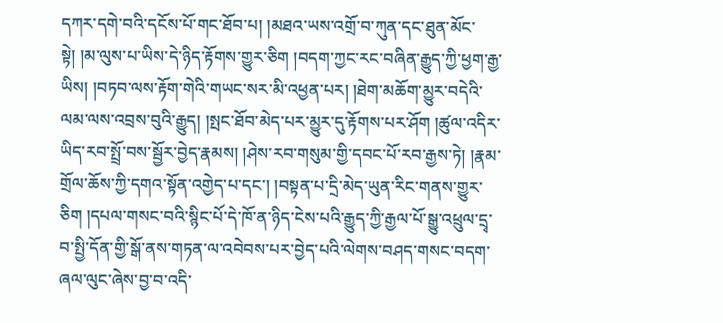དཀར་དགེ་བའི་དངོས་པོ་གང་ཐོབ་པ། །མཐའ་ཡས་འགྲོ་བ་ཀུན་དང་ཐུན་མོང་སྟེ། །མ་ལུས་པ་ཡིས་དེ་ཉིད་རྟོགས་གྱུར་ཅིག །བདག་ཀྱང་རང་བཞིན་རྒྱུད་ཀྱི་ཕྱག་རྒྱ་ཡིས། །བཏབ་ལས་རྟོག་གེའི་གཡང་སར་མི་འཕྱན་པར། །ཐེག་མཆོག་མྱུར་བདེའི་ལམ་ལས་འབྲས་བུའི་རྒྱུད། །སྤང་ཐོབ་མེད་པར་མྱུར་དུ་རྟོགས་པར་ཤོག །ཚུལ་འདིར་ཡིད་རབ་སྤྲོ་བས་སྦྱོར་བྱེད་རྣམས། །ཤེས་རབ་གསུམ་གྱི་དབང་པོ་རབ་རྒྱས་ཏེ། །རྣམ་གྲོལ་ཆོས་ཀྱི་དགའ་སྟོན་འགྱེད་པ་དང་། །བསྟན་པ་དྲི་མེད་ཡུན་རིང་གནས་གྱུར་ཅིག །དཔལ་གསང་བའི་སྙིང་པོ་དེ་ཁོ་ན་ཉིད་ངེས་པའི་རྒྱུད་ཀྱི་རྒྱལ་པོ་སྒྱུ་འཕྲུལ་དྲྭ་བ་སྤྱི་དོན་གྱི་སྒོ་ནས་གཏན་ལ་འབེབས་པར་བྱེད་པའི་ལེགས་བཤད་གསང་བདག་ཞལ་ལུང་ཞེས་བྱ་བ་འདི་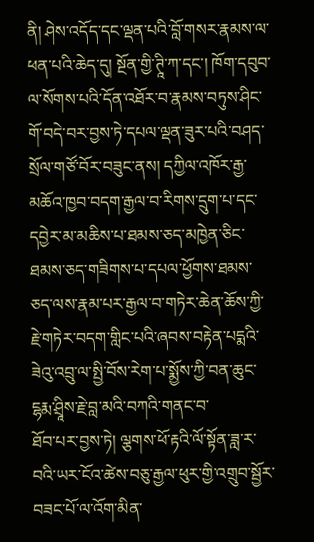ནི། ཤེས་འདོད་དང་ལྡན་པའི་བློ་གསར་རྣམས་ལ་ཕན་པའི་ཆེད་དུ། སྔོན་གྱི་ཊཱི་ཀ་དང་། ཁོག་དབུབ་ལ་སོགས་པའི་དོན་འཐོར་བ་རྣམས་བཏུས་ཤིང་གོ་བདེ་བར་བྱས་ཏེ་དཔལ་ལྡན་ཟུར་པའི་བཤད་སྲོལ་གཙོ་བོར་བཟུང་ནས། དཀྱིལ་འཁོར་རྒྱ་མཆོའ་ཁྱབ་བདག་རྒྱལ་བ་རིགས་དྲུག་པ་དང་དབྱེར་མ་མཆིས་པ་ཐམས་ཅད་མཁྱེན་ཅིང་ཐམས་ཅད་གཟིགས་པ་དཔལ་ཕྱོགས་ཐམས་ཅད་ལས་རྣམ་པར་རྒྱལ་བ་གཏེར་ཆེན་ཆོས་ཀྱི་རྗེ་གཏེར་བདག་གླིང་པའི་ཞབས་བརྟེན་པདྨའི་ཟེའུ་འབྲུ་ལ་སྤྱི་བོས་རེག་པ་སྨྱོས་ཀྱི་བན་ཆུང་ངྷརྨ་ཤྲཱིས་རྗེ་བླ་མའི་བཀའི་གནང་བ་
ཐོབ་པར་བྱས་ཏེ། ལྕགས་ཕོ་རྟའི་ལོ་སྟོན་ཟླ་ར་བའི་ཡར་ངོའ་ཚེས་བཅུ་རྒྱལ་ཕུར་གྱི་འགྲུབ་སྦྱོར་བཟང་པོ་ལ་འོག་མིན་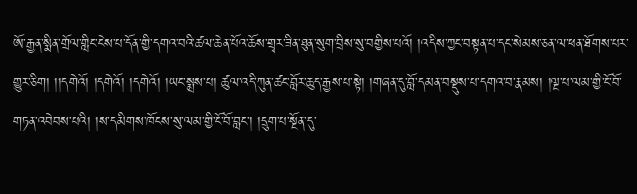ཨོ་རྒྱན་སྨིན་གྲོལ་གླིང་ངེས་པ་དོན་གྱི་དགའ་བའི་ཚལ་ཆེན་པོའ་ཆོས་གྲྭར་ཟིན་ཐུན་སུག་བྲིས་སུ་བགྱིས་པའོ། །འདིས་ཀྱང་བསྟན་པ་དང་སེམས་ཅན་ལ་ཕན་ཐོགས་པར་གྱུར་ཅིག། །།དགེའོ། །དགེའོ། །དགེའོ། །ཡང་སྨྲས་པ། ཚུལ་འདི་ཀུན་ཚང་བློར་ཆུད་རྒྱས་པ་སྟེ། །གཞན་དུ་བློ་དམན་བསྡུས་པ་དགའ་བ་རྣམས། །ལྔ་པ་ལམ་གྱི་ངོ་བོ་གཏན་འབེབས་པའི། །ས་དམིགས་ཁོངས་སུ་ལམ་གྱི་ངོ་བོ་བླང་། །དྲུག་པ་སྔོན་དུ་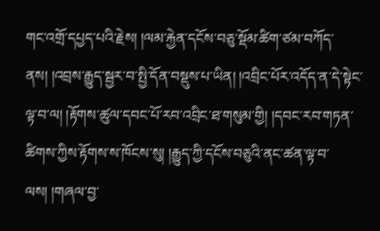གང་འགྲོ་དཔྱད་པའི་རྗེས། །ལམ་རྐྱེན་དངོས་བཅུ་སྡོམ་ཚིག་ཙམ་བཀོད་ནས། །འབྲས་རྒྱུད་སྦྱར་བ་སྤྱི་དོན་བསྡུས་པ་ཡིན། །འབྲིང་པོར་འདོད་ན་དེ་སྟེང་ལྟ་བ་ལ། །རྟོགས་ཚུལ་དབང་པོ་རབ་འབྲིང་ཐ་གསུམ་གྱི། །དབང་རབ་གཏན་ཚིགས་ཀྱིས་རྟོགས་ས་ཁོངས་སུ། །རྒྱུད་ཀྱི་དངོས་བཅུའི་ནང་ཚན་ལྟ་བ་ལས། །གཞལ་བྱ་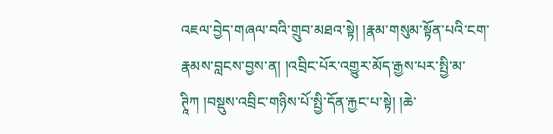འཇལ་བྱེད་གཞལ་བའི་གྲུབ་མཐའ་སྟེ། །རྣམ་གསུམ་སྟོན་པའི་ངག་རྣམས་བླངས་བྱས་ན། །འབྲིང་པོར་འགྱུར་མོད་རྒྱས་པར་སྤྱི་མ་ཊཱིཀ །བསྡུས་འབྲིང་གཉིས་པོ་སྤྱི་དོན་རྐྱང་པ་སྟེ། །ཆེ་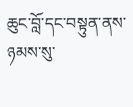ཆུང་བློ་དང་བསྟུན་ནས་ཉམས་སུ་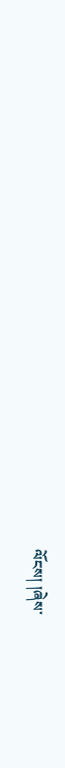ལོངས། །ཞེས་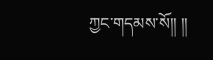ཀྱང་གདམས་སོ།། །།